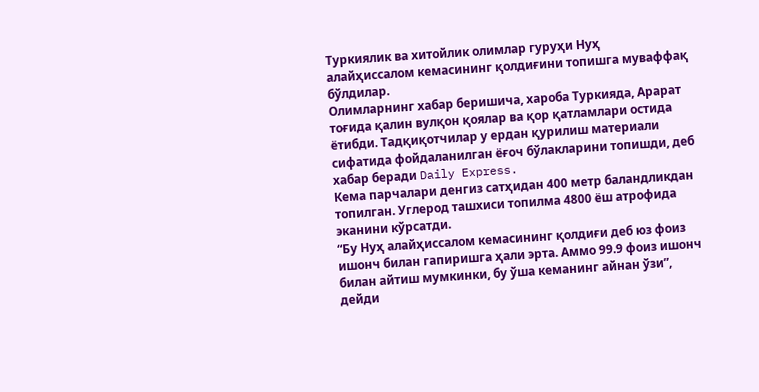Туркиялик ва хитойлик олимлар гуруҳи Нуҳ алайҳиссалом кемасининг қолдиғини топишга муваффақ бўлдилар.
Олимларнинг хабар беришича, хароба Туркияда, Арарат тоғида қалин вулқон қоялар ва қор қатламлари остида ётибди. Тадқиқотчилар у ердан қурилиш материали сифатида фойдаланилган ёғоч бўлакларини топишди, деб хабар беради Daily Express.
Кема парчалари денгиз сатҳидан 400 метр баландликдан топилган. Углерод ташхиси топилма 4800 ёш атрофида эканини кўрсатди.
“Бу Нуҳ алайҳиссалом кемасининг қолдиғи деб юз фоиз ишонч билан гапиришга ҳали эрта. Аммо 99.9 фоиз ишонч билан айтиш мумкинки, бу ўша кеманинг айнан ўзи”, дейди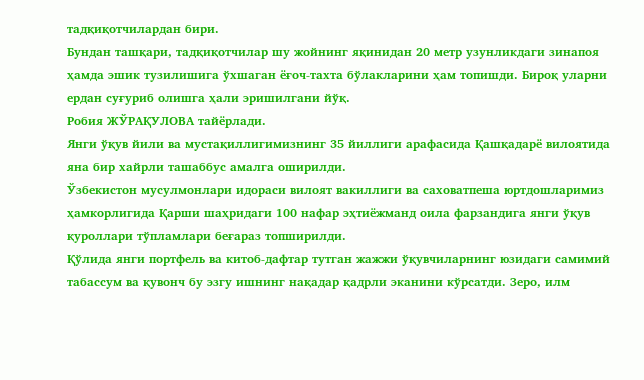тадқиқотчилардан бири.
Бундан ташқари, тадқиқотчилар шу жойнинг яқинидан 20 метр узунликдаги зинапоя ҳамда эшик тузилишига ўхшаган ёғоч-тахта бўлакларини ҳам топишди. Бироқ уларни ердан суғуриб олишга ҳали эришилгани йўқ.
Робия ЖЎРАҚУЛОВА тайёрлади.
Янги ўқув йили ва мустақиллигимизнинг 35 йиллиги арафасида Қашқадарё вилоятида яна бир хайрли ташаббус амалга оширилди.
Ўзбекистон мусулмонлари идораси вилоят вакиллиги ва саховатпеша юртдошларимиз ҳамкорлигида Қарши шаҳридаги 100 нафар эҳтиёжманд оила фарзандига янги ўқув қуроллари тўпламлари беғараз топширилди.
Қўлида янги портфель ва китоб-дафтар тутган жажжи ўқувчиларнинг юзидаги самимий табассум ва қувонч бу эзгу ишнинг нақадар қадрли эканини кўрсатди. Зеро, илм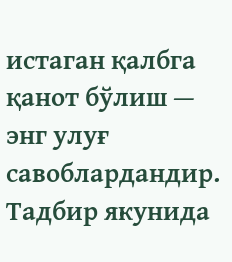истаган қалбга қанот бўлиш — энг улуғ савоблардандир.
Тадбир якунида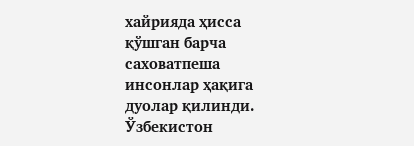хайрияда ҳисса қўшган барча саховатпеша инсонлар ҳақига дуолар қилинди.
Ўзбекистон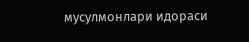мусулмонлари идораси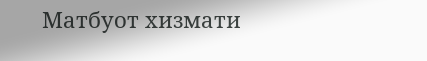Матбуот хизмати